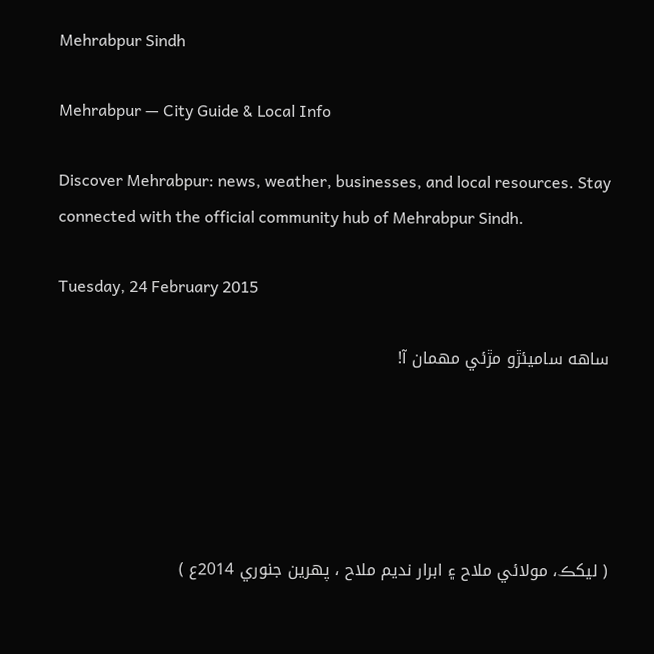Mehrabpur Sindh

Mehrabpur — City Guide & Local Info

Discover Mehrabpur: news, weather, businesses, and local resources. Stay connected with the official community hub of Mehrabpur Sindh.

Tuesday, 24 February 2015

ساهه ساميئڙو مڙئي مهمان آ!





( ليکڪ، مولائي ملاح ۽ ابرار نديم ملاح ، پهرين جنوري 2014ع )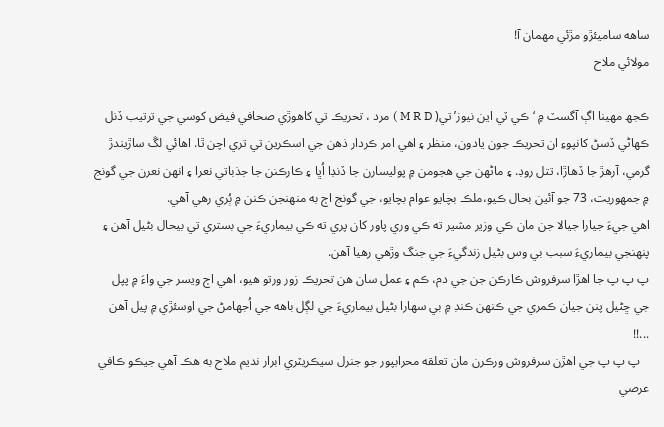ساهه ساميئڙو مڙئي مهمان آ!
مولائي ملاح

ڪجھ مهينا اڳ آگسٽ ۾ ‘ڪي ٽي اين نيوز’ تي( M R D ) مرد ، تحريڪ تي کاهوڙي صحافي فيض کوسي جي ترتيب ڏنل ڪهاڻي ڏسڻ کانپوءِ ان تحريڪ جون يادون، منظر ۽ اهي امر ڪردار ذهن جي اسڪرين تي تري اچن ٿا. اهائي لڱ ساڙيندڙ گرمي، آرهڙ جا ڏهاڙا، تتل روڊ. ۽ ماڻهن جي هجومن ۾ پوليسارن جا ڏنڊا اُڀا ۽ ڪارڪنن جا جذباتي نعرا ۽ انهن نعرن جي گونج ۾ جمهوريت، 73 جو آئين بحال ڪيو،ملڪ بچايو عوام بچايو، جي گونج اڄ به منهنجن ڪنن ۾ ٻُري رهي آهي.
اهي جيءَ جيارا جيالا جن مان ڪي وزير مشير ته ڪي وري پاور کان پري ته ڪي بيماريءَ جي بستري تي بيحال بڻيل آهن ۽ پنهنجي بيماريءَ سبب بي وس بڻيل زندگيءَ جي جنگ وڙهي رهيا آهن.
پ پ پ جا اهڙا سرفروش ڪارڪن جن جي دم، ڪم ۽ عمل سان هن تحريڪ زور ورتو هيو، اهي اڄ ويسر جي واءَ ۾ پپل جي ڇڻيل پنن جيان ڪمري جي ڪنهن ڪنڊ ۾ بي سهارا بڻيل بيماريءَ جي لڳل باهه جي اُجھامڻ جي اوسئڙي ۾ پيل آهن ...!!
   پ پ پ جي اهڙن سرفروش ورڪرن مان تعلقه محرابپور جو جنرل سيڪريٽري ابرار نديم ملاح به هڪ آهي جيڪو ڪافي عرصي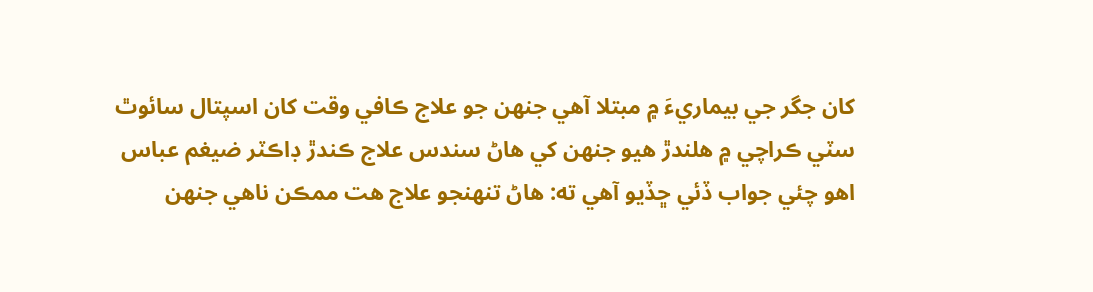کان جگر جي بيماريءَ ۾ مبتلا آهي جنهن جو علاج ڪافي وقت کان اسپتال سائوٿ سٽي ڪراچي ۾ هلندڙ هيو جنهن کي هاڻ سندس علاج ڪندڙ ڊاڪٽر ضيغم عباس اهو چئي جواب ڏئي ڇڏيو آهي ته: هاڻ تنهنجو علاج هت ممڪن ناهي جنهن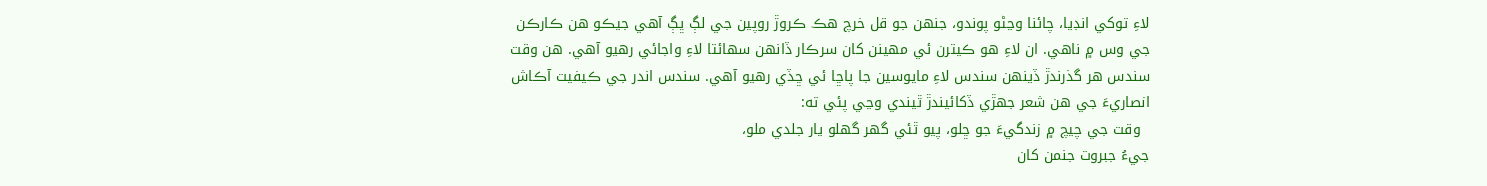لاءِ توکي انڊيا، چائنا وڃڻو پوندو، جنهن جو قل خرچ هڪ ڪروڙ روپين جي لڳ ڀڳ آهي جيڪو هن ڪارڪن جي وس ۾ ناهي. ان لاءِ هو ڪيترن ئي مهينن کان سرڪار ڏانهن سهائتا لاءِ واجائي رهيو آهي. هن وقت سندس هر گذرندڙ ڏينهن سندس لاءِ مايوسين جا پاڇا ئي ڇڏي رهيو آهي. سندس اندر جي ڪيفيت آڪاش انصاريءَ جي هن شعر جهڙي ڏکائيندڙ ٿيندي وڃي پئي ته:
  وقت جي چيچ ۾ زندگيءَ جو ڇلو، پيو ٿئي گھر گھلو يار جلدي ملو،
جيءُ جبروت جنمن کان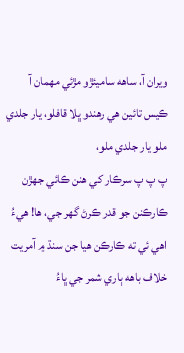ويران آ، ساهه ساميئڙو مڙئي مهمان آ
ڪيس تائين هي رهندو ڀلا قافلو، يار جلدي ملو يار جلدي ملو،
پ پ پ سرڪار کي هنن ڪائي جهڙن ڪارڪنن جو قدر ڪرڻ گهر جي، ها! هيءُ اهي ئي ته ڪارڪن هيا جن سنڌ ۾ آمريت خلاف باهه ٻاري شمر جي ڀاءُ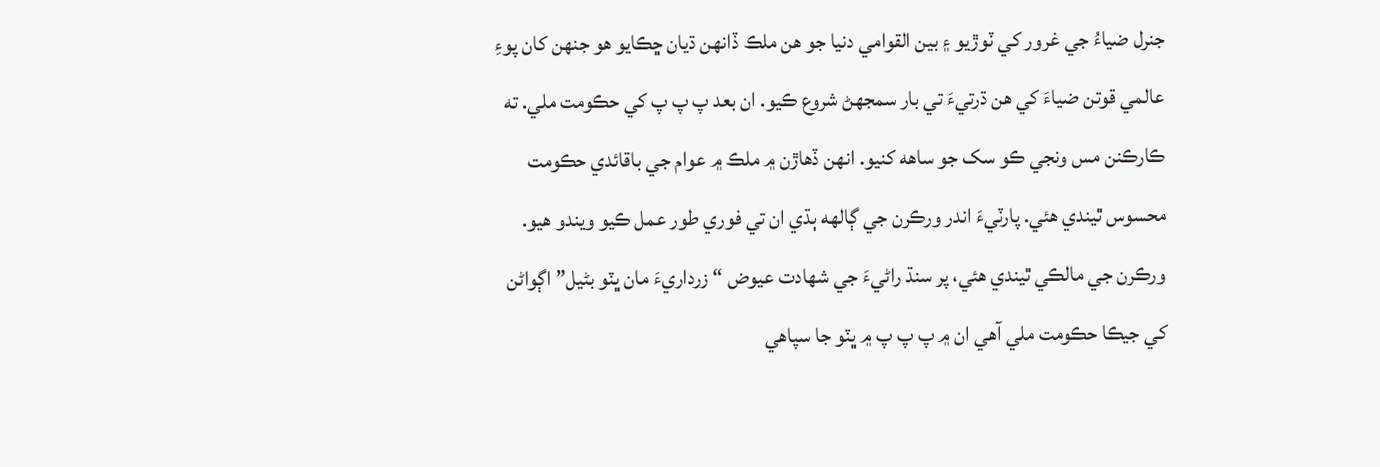جنرل ضياءُ جي غرور کي ٽوڙيو ۽ بين القوامي دنيا جو هن ملڪ ڏانهن ڌيان ڇڪايو هو جنهن کان پوءِ عالمي قوتن ضياءَ کي هن ڌرتيءَ تي بار سمجھڻ شروع ڪيو. ان بعد پ پ پ کي حڪومت ملي. ته ڪارڪنن مس ونجي ڪو سک جو ساهه کنيو. انهن ڏهاڙن ۾ ملڪ ۾ عوام جي باقائدي حڪومت محسوس ٿيندي هئي. پارٽيءَ اندر ورڪرن جي ڳالهه ٻڌي ان تي فوري طور عمل ڪيو ويندو هيو. ورڪرن جي مالڪي ٿيندي هئي، پر سنڌ راڻيءَ جي شهادت عيوض “ زرداريءَ مان ڀٽو بڻيل” اڳواڻن کي جيڪا حڪومت ملي آهي ان ۾ پ پ پ ۾ ڀٽو جا سپاهي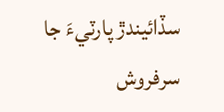سڏائيندڙ پارٽيءَ جا سرفروش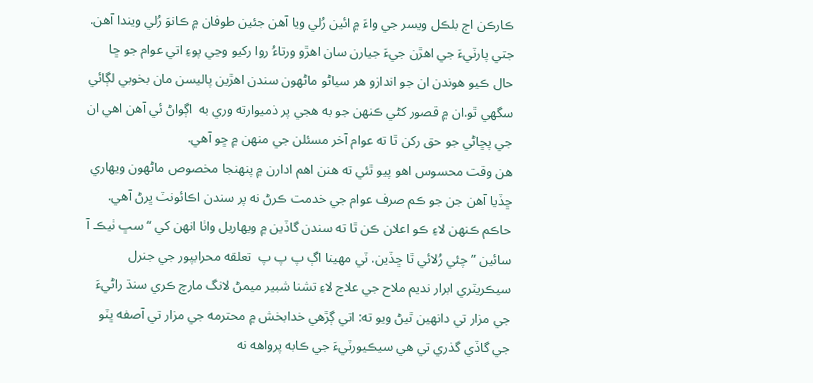ڪارڪن اڄ بلڪل ويسر جي واءَ ۾ ائين رُلي ويا آهن جئين طوفان ۾ ڪانوَ رُلي ويندا آهن. جتي پارٽيءَ جي اهڙن جيءَ جيارن سان اهڙو ورتاءُ روا رکيو وڃي پوءِ اتي عوام جو ڇا حال ڪيو هوندن ان جو اندازو هر سياڻو ماڻهون سندن اهڙين پاليسن مان بخوبي لڳائي سگھي ٿو.ان ۾ قصور کڻي ڪنهن جو به هجي پر ذميوارته وري به  اڳواڻ ئي آهن اهي ان جي پڇاڻي جو حق رکن ٿا ته عوام آخر مسئلن جي منهن ۾ ڇو آهي.
هن وقت محسوس اهو پيو ٿئي ته هنن اهم ادارن ۾ پنهنجا مخصوص ماڻهون ويهاري ڇڏيا آهن جن جو ڪم صرف عوام جي خدمت ڪرڻ نه پر سندن اڪائونٽ ڀرڻ آهي. حاڪم ڪنهن لاءِ ڪو اعلان ڪن ٿا ته سندن گاڏين ۾ ويهاريل واٺا انهن کي “ سڀ ٺيڪ آ سائين ” چئي رُلائي ٿا ڇڏين. ٽي مهينا اڳ پ پ پ  تعلقه محرابپور جي جنرل سيڪريٽري ابرار نديم ملاح جي علاج لاءِ تشنا شبير ميمڻ لانگ مارچ ڪري سنڌ راڻيءَ جي مزار تي دانهين ٿيڻ ويو ته: اتي ڳڙهي خدابخش ۾ محترمه جي مزار تي آصفه ڀٽو جي گاڏي گذري تي هي سيڪيورٽيءَ جي ڪابه پرواهه نه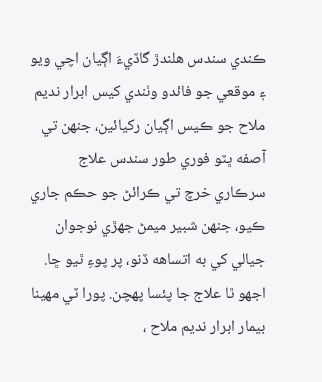ڪندي سندس هلندڙ گاڏيءَ اڳيان اچي ويو ۽ موقعي جو فائدو وٺندي کيس ابرار نديم ملاح جو ڪيس اڳيان رکيائين، جنهن تي آصفه ڀٽو فوري طور سندس علاج سرڪاري خرچ تي ڪرائڻ جو حڪم جاري ڪيو، جنهن شبير ميمڻ جهڙي نوجوان جيالي کي به اتساهه ڏنو، پر پوءِ ٿيو ڇا. اجھو ٿا علاج جا پئسا پهچن. پورا ٽي مهينا بيمار ابرار نديم ملاح ،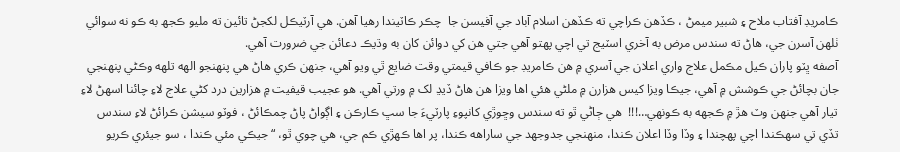ڪامريڊ آفتاب ملاح ۽ شبير ميمڻ ، ڪڏهن ڪراچي ته ڪڏهن اسلام آباد جي آفيسن جا  چڪر ڪاٽيندا رهيا آهن. هي آرٽيڪل لکجڻ تائين ته مليو ڪجھ به ڪو نه سوائي ٺلهن آسرن جي، هاڻ ته سندس مرض به آخري اسٽيج تي اچي پهتو آهي جتي هن کي دوائن کان به وڌيڪ دعائن جي ضرورت آهي.
آصفه ڀٽو پاران ڪيل مڪمل علاج واري اعلان جي آسري ۾ هن ڪامريڊ جو ڪافي قيمتي وقت ضايع ٿي ويو آهي، جنهن ڪري هاڻ هي پنهنجو الهه تلهه وڪڻي پنهنجي جان بچائڻ جي ڪوشش ۾ آهي، جيڪا ويزا کيس هزارن ۾ ملڻي هئي اها ويزا هن هاڻ ڏيڍ لک ۾ ورتي آهي. هو عجيب قيفيت ۾ هزارين درد کڻي علاج لاءِ چائنا اسهڻ لاءِ تيار آهي جنهن وٽ هڙ ۾ ڪجھه به ڪونهي…!!!  هي ڄاڻي ٿو ته سندس وڇوڙي کانپوءِ پارٽيءَ جا سڀ ڪارڪن ۽ اڳواڻ پاڻ چمڪائڻ ، فوٽو سيشن ڪرائڻ لاءِ سندس تڏي تي سهڪندا اچي پهچندا ۽ وڏا وڏا اعلان ڪندا، منهنجي جدوجهد جي ساراهه ڪندا، پر اها ڪهڙي ڪم جي، هي چوي ٿو، “ جيڪي مئي ڪندا ، سو جيئري ڪريو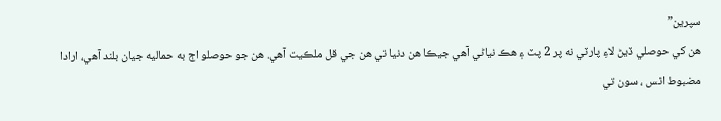سپرين”
هن کي حوصلي ڏيڻ لاءِ پارٽي نه پر 2 پٽ ۽ هڪ نياڻي آهي جيڪا هن دنيا تي هن جي قل ملڪيت آهي. هن جو حوصلو اڄ به حماليه جيان بلند آهي، ارادا مضبوط اٿس ، سون تي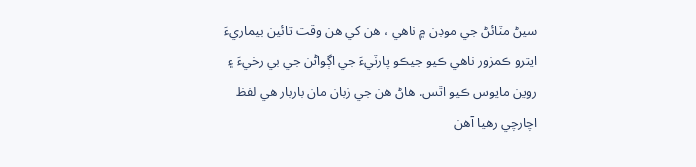سيڻ مٽائڻ جي موڊن ۾ ناهي ، هن کي هن وقت تائين بيماريءَ ايترو ڪمزور ناهي ڪيو جيڪو پارٽيءَ جي اڳواڻن جي بي رخيءَ ۽ روين مايوس ڪيو اٿس. هاڻ هن جي زبان مان باربار هي لفظ اچارچي رهيا آهن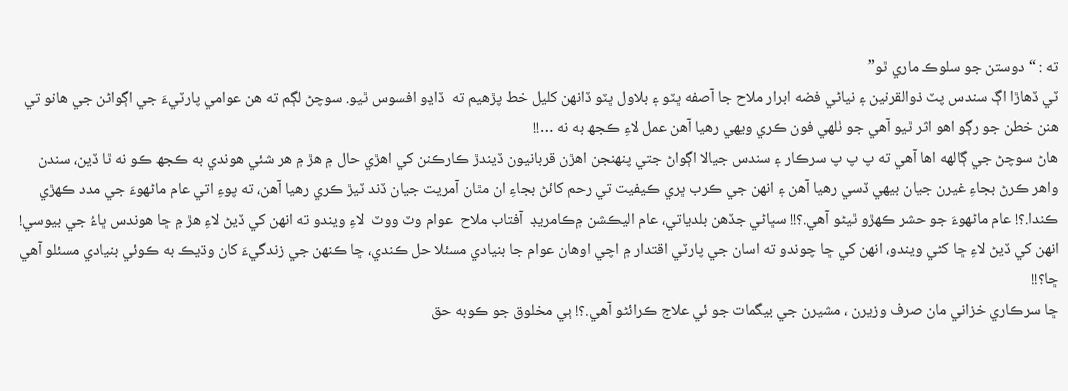ته : “ دوستن جو سلوڪ ماري ٿو”
ٽي ڏهاڙا اڳ سندس پٽ ذوالقرنين ۽ نياڻي فضه ابرار ملاح جا آصفه ڀٽو ۽ بلاول ڀٽو ڏانهن کليل خط پڙهيم ته  ڏاڍو افسوس ٿيو. سوچڻ لڳم ته هن عوامي پارٽيءَ جي اڳواڻن جي هانو تي هنن خطن جو رڳو اهو اثر ٿيو آهي جو ٺلهي فون ڪري ويهي رهيا آهن عمل لاءِ ڪجھ به نه …!!
هاڻ سوچڻ جي ڳالهه اها آهي ته پ پ پ سرڪار ۽ سندس جيالا اڳواڻ جتي پنهنجن اهڙن قربانيون ڏيندڙ ڪارڪنن کي اهڙي حال ۾ هڙ ۾ هر شئي هوندي به ڪجھ ڪو نه ٿا ڏين، سندن واهر ڪرڻ بجاءِ غيرن جيان بيهي ڏسي رهيا آهن ۽ انهن جي ڪرب ڀري ڪيفيت تي رحم کائڻ بجاءِ ان مٿان آمريت جيان ڏند ٽيڙ ڪري رهيا آهن، ته پوءِ اتي عام ماڻهوءَ جي مدد ڪهڙي ڪندا.؟! عام ماڻهوءَ جو حشر ڪهڙو ٿيڻو آهي.؟!! سڀاڻي جڏهن بلدياتي، عام اليڪشن ۾ڪامريڊ  آفتاب ملاح  عوام وٽ ووٽ  لاءِ ويندو ته انهن کي ڏيڻ لاءِ هڙ ۾ ڇا هوندس ڀاءُ جي بيوسي! انهن کي ڏيڻ لاءِ ڇا کڻي ويندو، انهن کي ڇا چوندو ته اسان جي پارٽي اقتدار ۾ اچي اوهان عوام جا بنيادي مسئلا حل ڪندي، ڇا ڪنهن جي زندگيءَ کان وڌيڪ به ڪوئي بنيادي مسئلو آهي ڇا؟!!
ڇا سرڪاري خزاني مان صرف وزيرن ، مشيرن جي بيگمات جو ئي علاج ڪرائڻو آهي.؟! ٻي مخلوق جو ڪوبه حق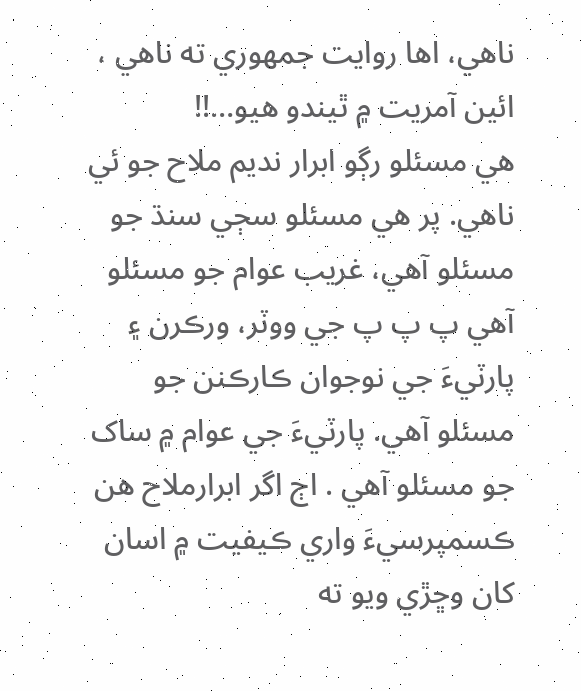ناهي، اها روايت جمهوري ته ناهي ، ائين آمريت ۾ ٿيندو هيو…!!
هي مسئلو رڳو ابرار نديم ملاح جو ئي ناهي. پر هي مسئلو سڄي سنڌ جو مسئلو آهي، غريب عوام جو مسئلو آهي پ پ پ جي ووٽر، ورڪرن ۽ پارٽيءَ جي نوجوان ڪارڪنن جو مسئلو آهي. پارٽيءَ جي عوام ۾ ساک جو مسئلو آهي . اڄ اگر ابرارملاح هن ڪسمپرسيءَ واري ڪيفيت ۾ اسان کان وڇڙي ويو ته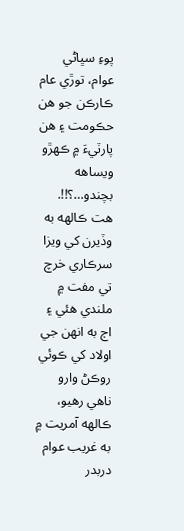پوءِ سڀاڻي عوام، توڙي عام ڪارڪن جو هن حڪومت ۽ هن پارٽيءَ ۾ ڪهڙو ويساهه بچندو…؟!!.
هت ڪالهه به وڏيرن کي ويزا سرڪاري خرچ تي مفت ۾ ملندي هئي ۽ اڄ به انهن جي اولاد کي ڪوئي روڪڻ وارو ناهي رهيو، ڪالهه آمريت ۾ به غريب عوام دربدر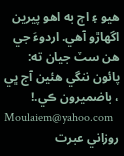هيو ۽ اڄ به اهو پيرين اگھاڙو آهي. اردوءَ جي هن سٽ جيان ته: پائون ننگي هئين آج ڀي ، باضميرون ڪي.!
Moulaiem@yahoo.com
روزاني عبرت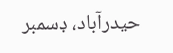حيدرآباد، ڊسمبر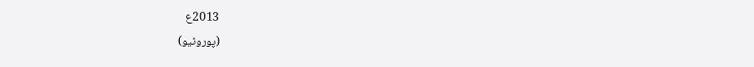2013ع
(پوروٿيو)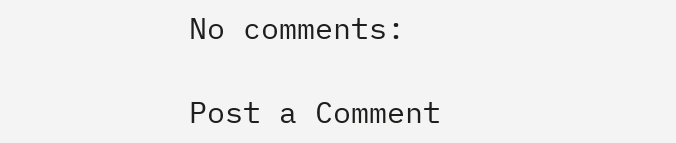No comments:

Post a Comment